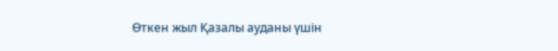Өткен жыл Қазалы ауданы үшін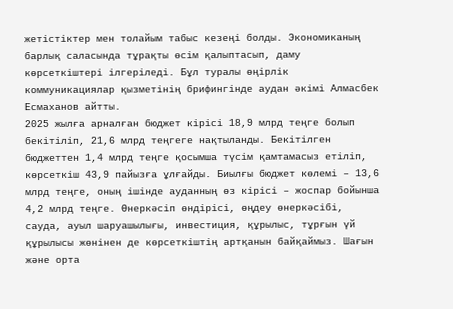жетістіктер мен толайым табыс кезеңі болды. Экономиканың барлық саласында тұрақты өсім қалыптасып, даму көрсеткіштері ілгеріледі. Бұл туралы өңірлік коммуникациялар қызметінің брифингінде аудан әкімі Алмасбек Есмаханов айтты.
2025 жылға арналған бюджет кірісі 18,9 млрд теңге болып бекітіліп, 21,6 млрд теңгеге нақтыланды. Бекітілген бюджеттен 1,4 млрд теңге қосымша түсім қамтамасыз етіліп, көрсеткіш 43,9 пайызға ұлғайды. Биылғы бюджет көлемі – 13,6 млрд теңге, оның ішінде ауданның өз кірісі – жоспар бойынша 4,2 млрд теңге. Өнеркәсіп өндірісі, өңдеу өнеркәсібі, сауда, ауыл шаруашылығы, инвестиция, құрылыс, тұрғын үй құрылысы жөнінен де көрсеткіштің артқанын байқаймыз. Шағын және орта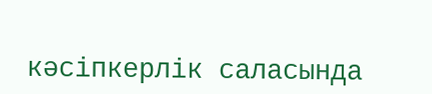кәсіпкерлік саласында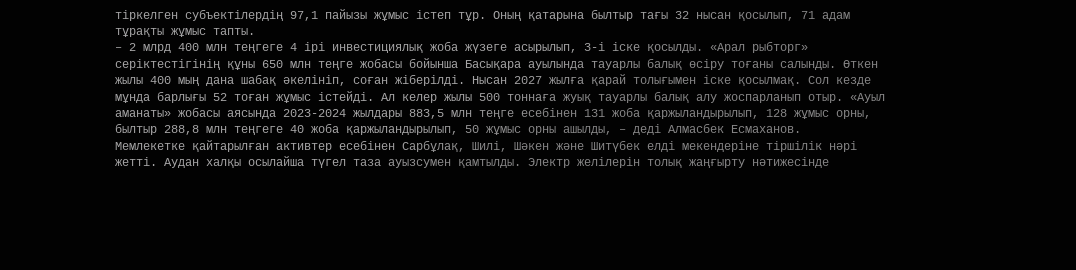тіркелген субъектілердің 97,1 пайызы жұмыс істеп тұр. Оның қатарына былтыр тағы 32 нысан қосылып, 71 адам тұрақты жұмыс тапты.
– 2 млрд 400 млн теңгеге 4 ірі инвестициялық жоба жүзеге асырылып, 3-і іске қосылды. «Арал рыбторг» серіктестігінің құны 650 млн теңге жобасы бойынша Басықара ауылында тауарлы балық өсіру тоғаны салынды. Өткен жылы 400 мың дана шабақ әкелініп, соған жіберілді. Нысан 2027 жылға қарай толығымен іске қосылмақ. Сол кезде мұнда барлығы 52 тоған жұмыс істейді. Ал келер жылы 500 тоннаға жуық тауарлы балық алу жоспарланып отыр. «Ауыл аманаты» жобасы аясында 2023-2024 жылдары 883,5 млн теңге есебінен 131 жоба қаржыландырылып, 128 жұмыс орны, былтыр 288,8 млн теңгеге 40 жоба қаржыландырылып, 50 жұмыс орны ашылды, – деді Алмасбек Есмаханов.
Мемлекетке қайтарылған активтер есебінен Сарбұлақ, Шилі, Шәкен және Шитүбек елді мекендеріне тіршілік нәрі жетті. Аудан халқы осылайша түгел таза ауызсумен қамтылды. Электр желілерін толық жаңғырту нәтижесінде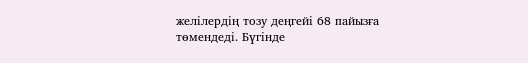желілердің тозу деңгейі 68 пайызға төмендеді. Бүгінде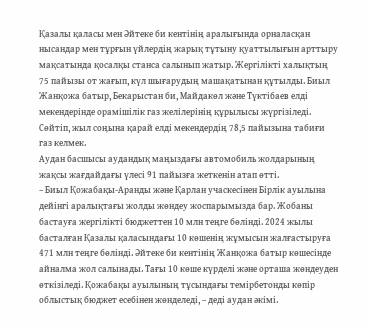Қазалы қаласы мен Әйтеке би кентінің аралығында орналасқан нысандар мен тұрғын үйлердің жарық тұтыну қуаттылығын арттыру мақсатында қосалқы станса салынып жатыр. Жергілікті халықтың 75 пайызы от жағып, күл шығарудың машақатынан құтылды. Биыл Жанқожа батыр, Бекарыстан би, Майдакөл және Түктібаев елді мекендерінде орамішілік газ желілерінің құрылысы жүргізіледі. Сөйтіп, жыл соңына қарай елді мекендердің 78,5 пайызына табиғи газ келмек.
Аудан басшысы аудандық маңыздағы автомобиль жолдарының жақсы жағдайдағы үлесі 91 пайызға жеткенін атап өтті.
– Биыл Қожабақы-Аранды және Қарлан учаскесінен Бірлік ауылына дейінгі аралықтағы жолды жөндеу жоспарымызда бар. Жобаны бастауға жергілікті бюджеттен 10 млн теңге бөлінді. 2024 жылы басталған Қазалы қаласындағы 10 көшенің жұмысын жалғастыруға 471 млн теңге бөлінді. Әйтеке би кентінің Жанқожа батыр көшесінде айналма жол салынады. Тағы 10 көше күрделі және орташа жөндеуден өткізіледі. Қожабақы ауылының тұсындағы темірбетонды көпір облыстық бюджет есебінен жөнделеді, – деді аудан әкімі.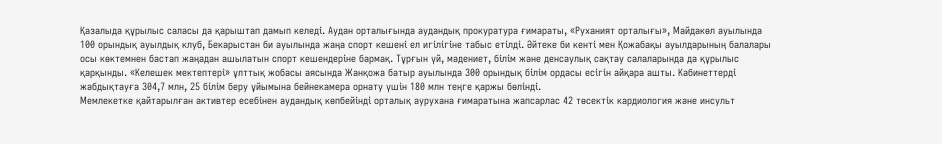Қазалыда құрылыс саласы да қарыштап дамып келеді. Аудан орталығында аудандық прокуратура ғимараты, «Руханият орталығы», Майдакөл ауылында 100 орындық ауылдық клуб, Бекарыстан би ауылында жаңа спорт кешені ел игілігіне табыс етілді. Әйтеке би кенті мен Қожабақы ауылдарының балалары осы көктемнен бастап жаңадан ашылатын спорт кешендеріне бармақ. Тұрғын үй, мәдениет, білім және денсаулық сақтау салаларында да құрылыс қарқынды. «Келешек мектептері» ұлттық жобасы аясында Жанқожа батыр ауылында 300 орындық білім ордасы есігін айқара ашты. Кабинеттерді жабдықтауға 304,7 млн, 25 білім беру ұйымына бейнекамера орнату үшін 180 млн теңге қаржы бөлінді.
Мемлекетке қайтарылған активтер есебінен аудандық көпбейінді орталық аурухана ғимаратына жапсарлас 42 төсектік кардиология және инсульт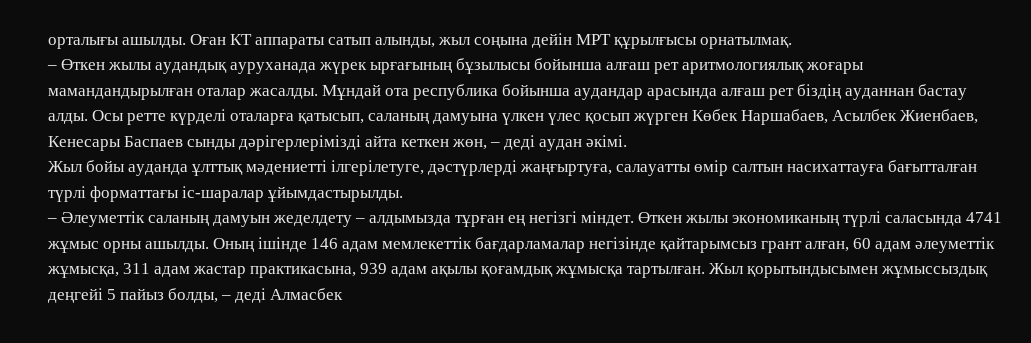орталығы ашылды. Оған КТ аппараты сатып алынды, жыл соңына дейін МРТ құрылғысы орнатылмақ.
– Өткен жылы аудандық ауруханада жүрек ырғағының бұзылысы бойынша алғаш рет аритмологиялық жоғары мамандандырылған оталар жасалды. Мұндай ота республика бойынша аудандар арасында алғаш рет біздің ауданнан бастау алды. Осы ретте күрделі оталарға қатысып, саланың дамуына үлкен үлес қосып жүрген Көбек Наршабаев, Асылбек Жиенбаев, Кенесары Баспаев сынды дәрігерлерімізді айта кеткен жөн, – деді аудан әкімі.
Жыл бойы ауданда ұлттық мәдениетті ілгерілетуге, дәстүрлерді жаңғыртуға, салауатты өмір салтын насихаттауға бағытталған түрлі форматтағы іс-шаралар ұйымдастырылды.
– Әлеуметтік саланың дамуын жеделдету – алдымызда тұрған ең негізгі міндет. Өткен жылы экономиканың түрлі саласында 4741 жұмыс орны ашылды. Оның ішінде 146 адам мемлекеттік бағдарламалар негізінде қайтарымсыз грант алған, 60 адам әлеуметтік жұмысқа, 311 адам жастар практикасына, 939 адам ақылы қоғамдық жұмысқа тартылған. Жыл қорытындысымен жұмыссыздық деңгейі 5 пайыз болды, – деді Алмасбек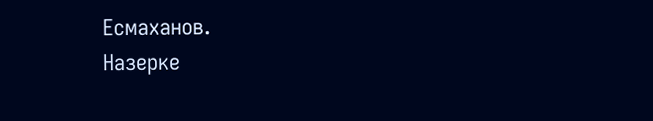Есмаханов.
Назерке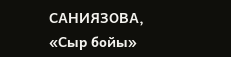САНИЯЗОВА,
«Сыр бойы»